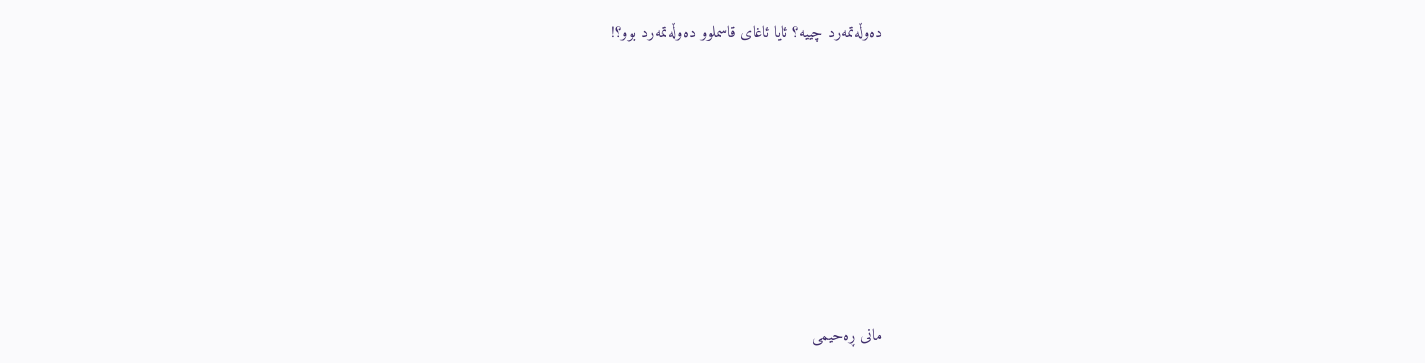دەوڵەتمەرد چییە؟ ئایا ئاغای قاسملوو دەوڵەتمەرد بوو؟!









مانی ڕەحیمی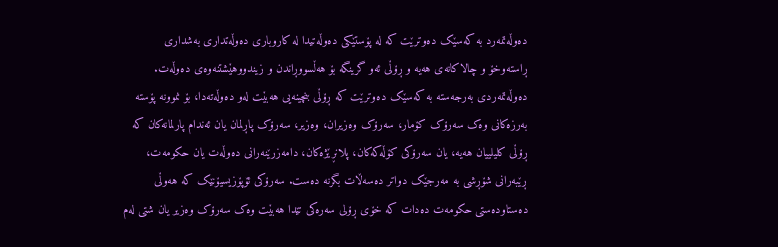دەوڵەتمەرد بە کەسێک دەوترێت کە لە پۆستێکی دەوڵەتیدا لە کاروباری دەوڵەتداری بەشداری ڕاستەوخۆ و چالاکانەی هەیە و ڕۆڵی ئەو گرینگە بۆ هەڵسووڕاندن و زیندووهێشتنەوەی دەوڵەت. دەوڵەتمەردی بەرجەستە بە کەسێک دەوترێت کە ڕۆڵی بنچینەیی هەبێت لەو دەوڵەتەدا، بۆ نموونە پۆستە بەرزەکانی وەک سەرۆک کۆمار، سەرۆک وەزیران، وەزیر، سەرۆک پاڕلمان یان ئەندام پارلمانەکان کە ڕۆڵی کلیلییان هەیە، یان سەرۆکی کۆڵەکەکان، پلانڕێژەکان، دامەزرێنەرانی دەوڵەت یان حکومەت، ڕێبەرانی شۆڕشی بە مەرجێک دواتر دەسەڵات بگرنە دەست. سەرۆکی ئۆپۆزیسیۆنێک کە هەوڵی دەستاودەستی حکومەت دەدات کە خۆی ڕۆلی سەرەکی تێدا هەبێت وەک سەرۆک وەزیر یان شتی لەم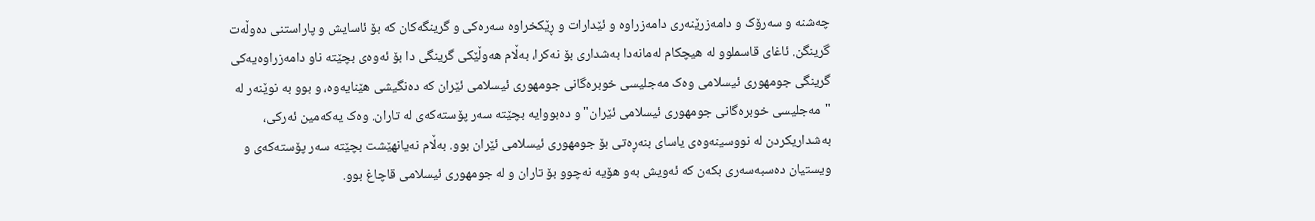چەشنە و سەرۆک و دامەزرێنەری دامەزراوە و ئێدارات و ڕێکخراوە سەرەکی و گرینگەکان کە بۆ ئاسایش و پاراستنی دەوڵەت گرینگن. ئاغای قاسملوو لە هیچکام لەمانەدا بەشداری بۆ نەکرا، بەڵام هەوڵێکی گرینگی دا بۆ ئەوەی بچێتە ناو دامەزراوەیەکی گرینگی جومهوری ئیسلامی وەک مەجلیسی خوبرەگانی جومهوری ئیسلامی ئێران کە دەنگیشی هێنایەوە، و بوو بە نوێنەر لە "مەجلیسی خوبرەگانی جومهوری ئیسلامی ئێران" و دەبووایە بچێتە سەر پۆستەکەی لە تاران. وەک یەکەمین ئەرکی، بەشداریکردن لە نووسینەوەی یاسای بنەڕەتی بۆ جومهوری ئیسلامی ئێران بوو. بەڵام نەیانهێشت بچێتە سەر پۆستەکەی و ویستیان دەسبەسەری بکەن کە ئەویش بەو هۆیە نەچوو بۆ تاران و لە جومهوری ئیسلامی قاچاغ بوو.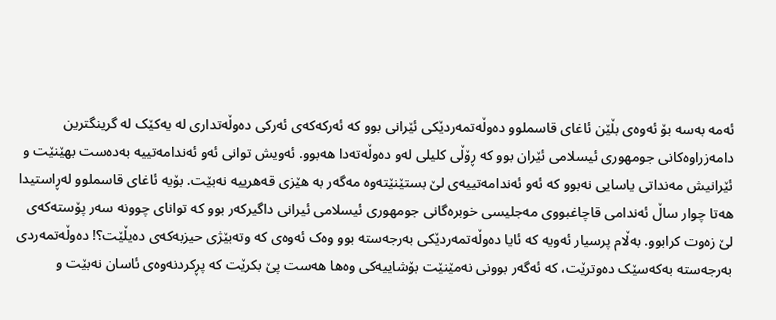ئەمە بەسە بۆ ئەوەی بڵێن ئاغای قاسملوو دەوڵەتمەردێکی ئێرانی بوو کە ئەرکەکەی ئەرکی دەوڵەتداری لە یەکێک لە گرینگترین دامەزراوەکانی جومهوری ئیسلامی ئێران بوو کە ڕۆڵی کلیلی لەو دەوڵەتەدا هەبوو. ئەویش توانی ئەو ئەندامەتییە بەدەست بهێنێت و ئێرانیش مەنداتی یاسایی نەبوو کە ئەو ئەندامەتییەی لێ بستێنێتەوە مەگەر بە هێزی قەهرییە نەبێت. بۆیە ئاغای قاسملوو لەڕاستیدا هەتا چوار ساڵ ئەندامی قاچاغبووی مەجلیسی خوبرەگانی جومهوری ئیسلامی ئیرانی داگیرکەر بوو کە توانای چوونە سەر پۆستەکەی لێ زەوت کرابوو. بەڵام پرسیار ئەویە کە ئایا دەوڵەتمەردێکی بەرجەستە بوو وەک ئەوەی کە وتەبێژی حیزبەکەی دەیڵێت؟! دەوڵەتمەردی بەرجەستە بەکەسێک دەوترێت، کە ئەگەر بوونی نەمێنێت بۆشاییەکی وەها هەست پێ بکرێت کە پڕکردنەوەی ئاسان نەبێت و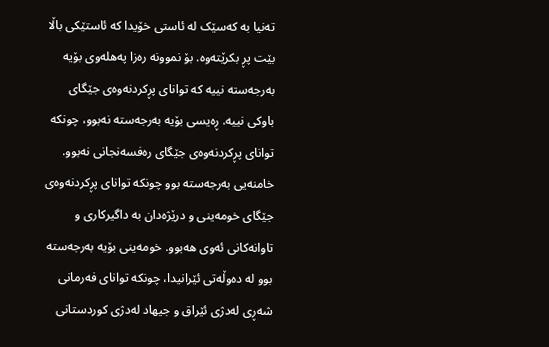تەنیا بە کەسێک لە ئاستی خۆیدا کە ئاستێکی باڵا بێت پڕ بکرێتەوە. بۆ نموونە رەزا پەهلەوی بۆیە بەرجەستە نییە کە توانای پڕکردنەوەی جێگای باوکی نییە. ڕەیسی بۆیە بەرجەستە نەبوو، چونکە توانای پڕکردنەوەی جێگای رەفسەنجانی نەبوو. خامنەیی بەرجەستە بوو چونکە توانای پڕکردنەوەی جێگای خومەینی و درێژەدان بە داگیرکاری و تاوانەکانی ئەوی هەبوو. خومەینی بۆیە بەرجەستە بوو لە دەوڵەتی ئێرانیدا، چونکە توانای فەرمانی شەڕی لەدژی ئێراق و جیهاد لەدژی کوردستانی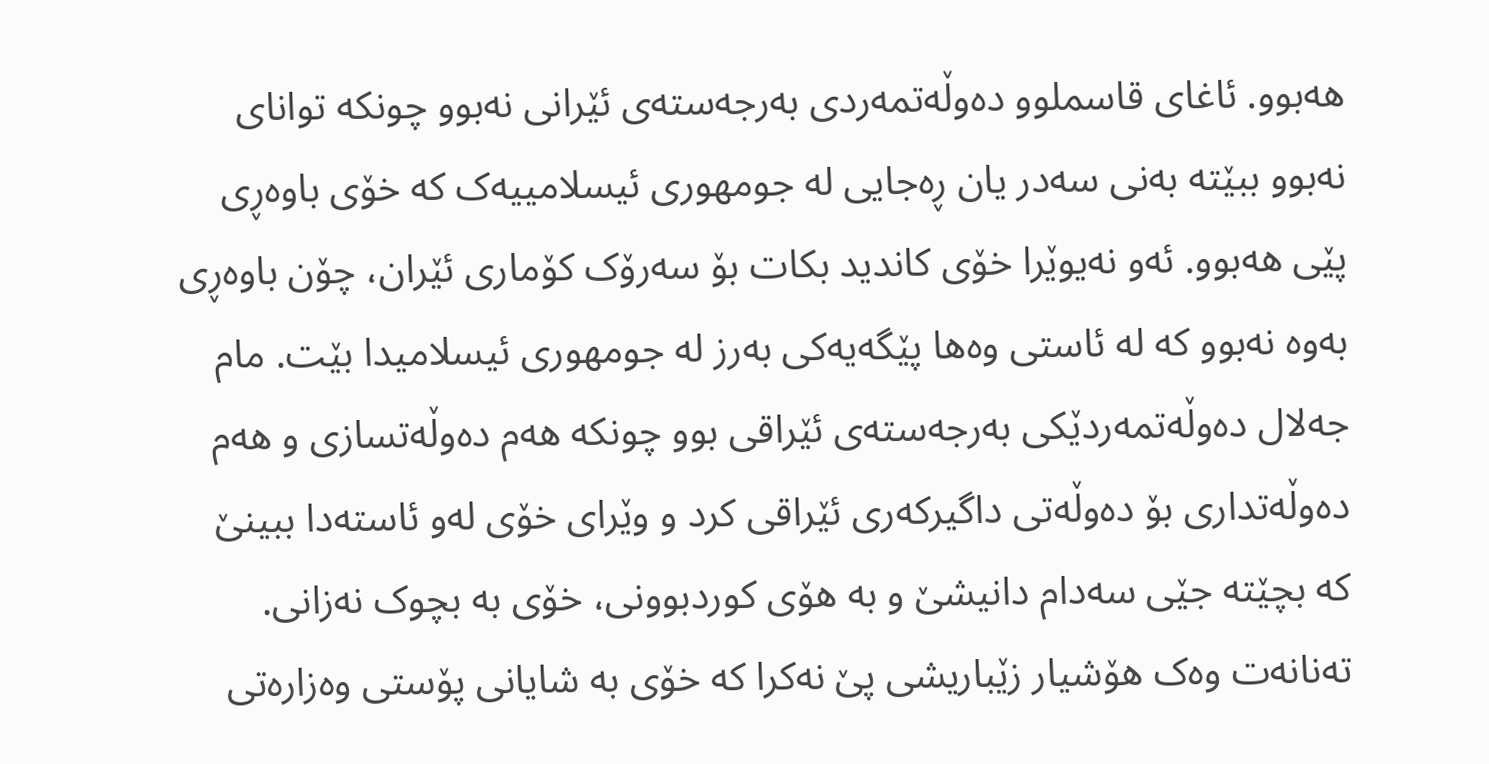هەبوو. ئاغای قاسملوو دەوڵەتمەردی بەرجەستەی ئێرانی نەبوو چونکە توانای نەبوو ببێتە بەنی سەدر یان ڕەجایی لە جومهوری ئیسلامییەک کە خۆی باوەڕی پێی هەبوو. ئەو نەیوێرا خۆی کاندید بکات بۆ سەرۆک کۆماری ئێران، چۆن باوەڕی بەوە نەبوو کە لە ئاستی وەها پێگەیەکی بەرز لە جومهوری ئیسلامیدا بێت. مام جەلال دەوڵەتمەردێکی بەرجەستەی ئێراقی بوو چونکە هەم دەوڵەتسازی و هەم دەوڵەتداری بۆ دەوڵەتی داگیرکەری ئێراقی کرد و وێرای خۆی لەو ئاستەدا ببینێ کە بچێتە جێی سەدام دانیشێ و بە هۆی کوردبوونی، خۆی بە بچوک نەزانی. تەنانەت وەک هۆشیار زێباریشی پێ نەکرا کە خۆی بە شایانی پۆستی وەزارەتی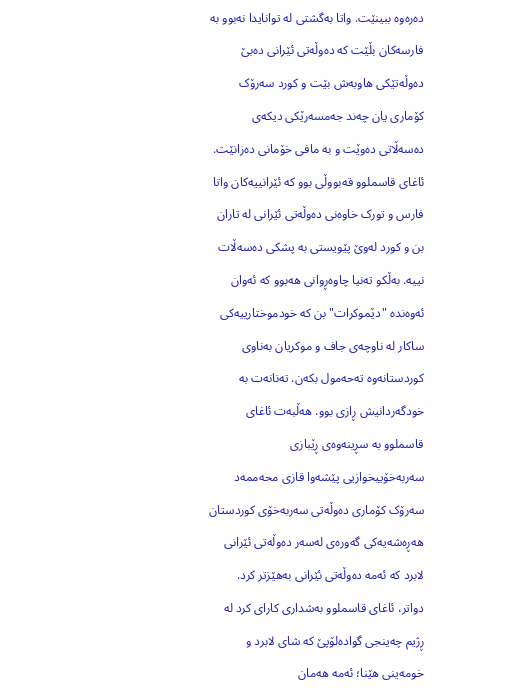دەرەوە ببینێت. واتا بەگشتی لە توانایدا نەبوو بە فارسەکان بڵێت کە دەوڵەتی ئێرانی دەبێ دەوڵەتێکی هاوبەش بێت و کورد سەرۆک کۆماری یان چەند جەمسەرێکی دیکەی دەسەڵاتی دەوێت و بە مافی خۆمانی دەزانێت. ئاغای قاسملوو قەبووڵی بوو کە ئێرانییەکان واتا فارس و تورک خاوەنی دەوڵەتی ئێرانی لە تاران بن و کورد لەوێ پێویستی بە پشکی دەسەڵات نییە. بەڵکو تەنیا چاوەڕوانی هەبوو کە ئەوان ئەوەندە "دێموکرات" بن کە خودموختارییەکی ساکار لە ناوچەی جاف و موکریان بەناوی کوردستانەوە تەحەمول بکەن. تەنانەت بە خودگەردانیش ڕازی بوو. هەڵبەت ئاغای قاسملوو بە سڕینەوەی ڕێبازی سەربەخۆییخوازیی پێشەوا قازی محەممەد سەرۆک کۆماری دەوڵەتی سەربەخۆی کوردستان هەڕەشەیەکی گەورەی لەسەر دەوڵەتی ئێرانی لابرد کە ئەمە دەوڵەتی ئێرانی بەهێزتر کرد. دواتر، ئاغای قاسملوو بەشداری کارای کرد لە ڕژیم چەینجی گوادەلۆپێ کە شای لابرد و خومەینی هێنا؛ ئەمە هەمان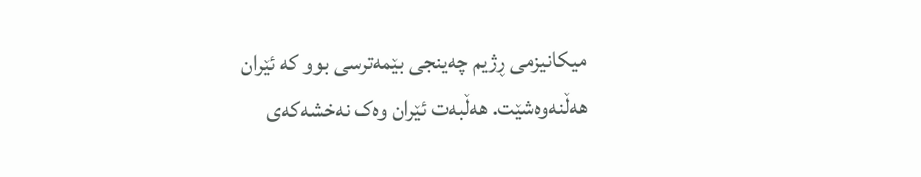میکانیزمی ڕژیم چەینجی بێمەترسی بوو کە ئێران هەڵنەوەشێت. هەڵبەت ئێران وەک نەخشەکەی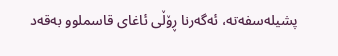پشیلەسفەتە، ئەگەرنا ڕۆڵی ئاغای قاسملوو بەقەد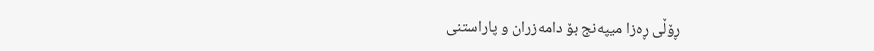ڕۆڵی ڕەزا میپەنج بۆ دامەزران و پاراستنی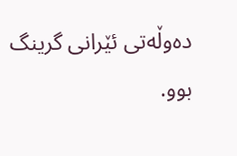دەوڵەتی ئێرانی گرینگ بوو.